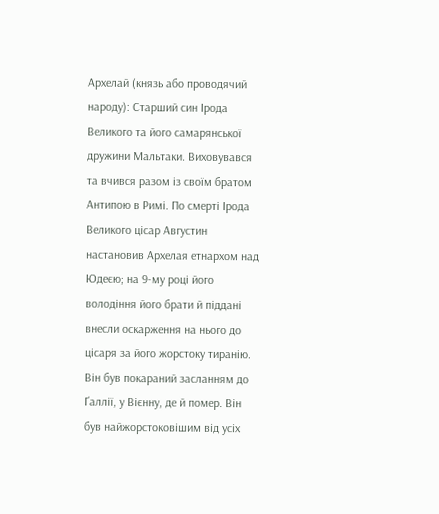Архелай (князь або проводячий народу): Старший син Ірода Великого та його самарянської дружини Мальтаки. Виховувався та вчився разом із своїм братом Антипою в Римі. По смерті Ірода Великого цісар Августин настановив Архелая етнархом над Юдеєю; на 9-му році його володіння його брати й піддані внесли оскарження на нього до цісаря за його жорстоку тиранію. Він був покараний засланням до Ґаллії, у Вієнну, де й помер. Він був найжорстоковішим від усіх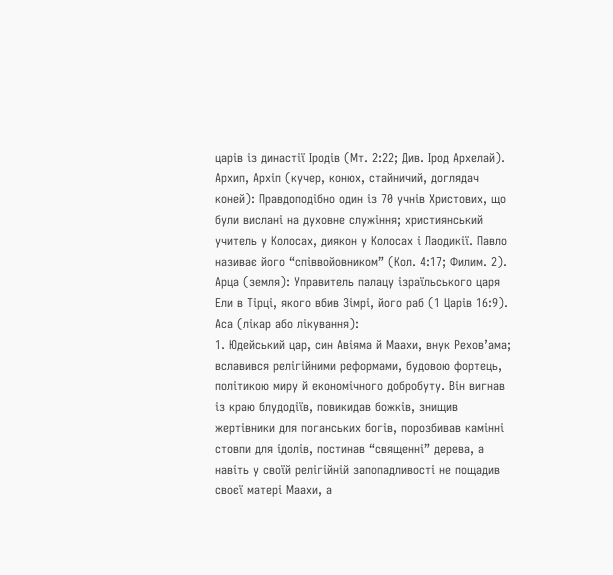царів із династії Іродів (Мт. 2:22; Див. Ірод Архелай).
Архип, Архіп (кучер, конюх, стайничий, доглядач коней): Правдоподібно один із 70 учнів Христових, що були вислані на духовне служіння; християнський учитель у Колосах, диякон у Колосах і Лаодикії. Павло називає його “співвойовником” (Кол. 4:17; Филим. 2).
Арца (земля): Управитель палацу ізраїльського царя Ели в Тірці, якого вбив Зімрі, його раб (1 Царів 16:9).
Аса (лікар або лікування):
1. Юдейський цар, син Авіяма й Маахи, внук Рехов’ама; вславився релігійними реформами, будовою фортець, політикою миру й економічного добробуту. Він вигнав із краю блудодіїв, повикидав божків, знищив жертівники для поганських богів, порозбивав камінні стовпи для ідолів, постинав “священні” дерева, а навіть у своїй релігійній запопадливості не пощадив своєї матері Маахи, а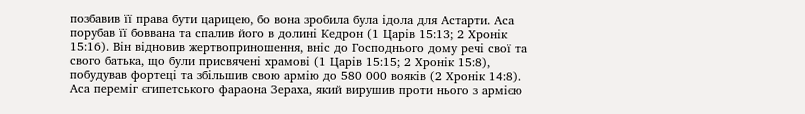позбавив її права бути царицею, бо вона зробила була ідола для Астарти. Аса порубав її боввана та спалив його в долині Кедрон (1 Царів 15:13; 2 Хронік 15:16). Він відновив жертвоприношення, вніс до Господнього дому речі свої та свого батька, що були присвячені храмові (1 Царів 15:15; 2 Хронік 15:8), побудував фортеці та збільшив свою армію до 580 000 вояків (2 Хронік 14:8). Аса переміг єгипетського фараона Зераха, який вирушив проти нього з армією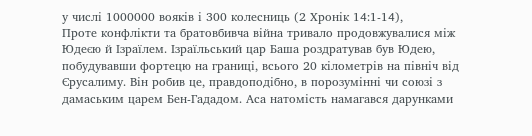у числі 1000000 вояків і 300 колесниць (2 Хронік 14:1-14),
Проте конфлікти та братовбивча війна тривало продовжувалися між Юдеєю й Ізраїлем. Ізраїльський цар Баша роздратував був Юдею, побудувавши фортецю на границі, всього 20 кілометрів на північ від Єрусалиму. Він робив це, правдоподібно, в порозумінні чи союзі з дамаським царем Бен-Гададом. Аса натомість намагався дарунками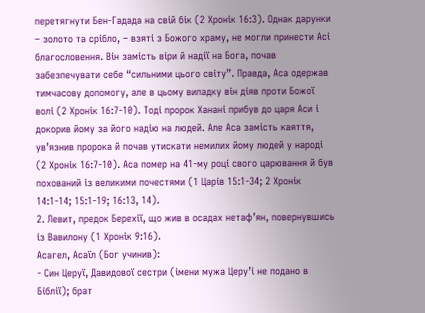перетягнути Бен-Гадада на свій бік (2 Хронік 16:3). Однак дарунки – золото та срібло, – взяті з Божого храму, не могли принести Асі благословення. Він замість віри й надії на Бога, почав забезпечувати себе “сильними цього світу”. Правда, Аса одержав тимчасову допомогу, але в цьому випадку він діяв проти Божої волі (2 Хронік 16:7-10). Тоді пророк Ханані прибув до царя Аси і докорив йому за його надію на людей. Але Аса замість каяття, ув’язнив пророка й почав утискати немилих йому людей у народі (2 Хронік 16:7-10). Аса помер на 41-му році свого царювання й був похований із великими почестями (1 Царів 15:1-34; 2 Хронік 14:1-14; 15:1-19; 16:13, 14).
2. Левит, предок Берехії, що жив в осадах нетаф’ян, повернувшись із Вавилону (1 Хронік 9:16).
Асагел, Асаїл (Бог учинив):
- Син Церуї, Давидової сестри (імени мужа Церу’і не подано в Біблії); брат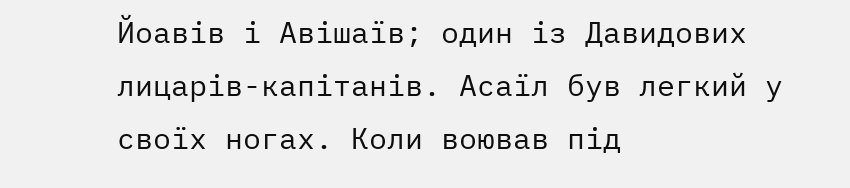Йоавів і Авішаїв; один із Давидових лицарів-капітанів. Асаїл був легкий у своїх ногах. Коли воював під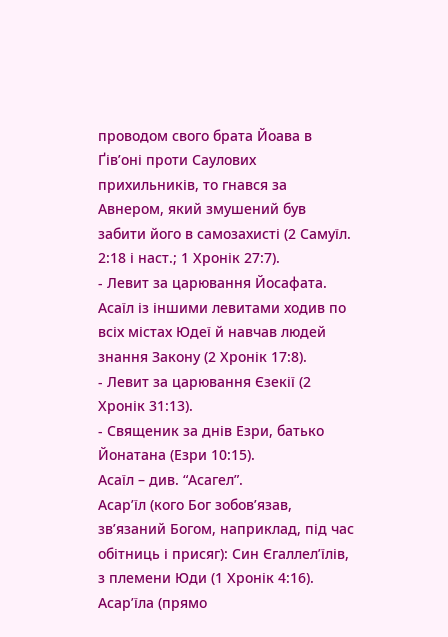проводом свого брата Йоава в Ґів’оні проти Саулових прихильників, то гнався за Авнером, який змушений був забити його в самозахисті (2 Самуїл. 2:18 і наст.; 1 Хронік 27:7).
- Левит за царювання Йосафата. Асаїл із іншими левитами ходив по всіх містах Юдеї й навчав людей знання Закону (2 Хронік 17:8).
- Левит за царювання Єзекії (2 Хронік 31:13).
- Священик за днів Езри, батько Йонатана (Езри 10:15).
Асаїл – див. “Асагел”.
Асар’їл (кого Бог зобов’язав, зв’язаний Богом, наприклад, під час обітниць і присяг): Син Єгаллел’їлів, з племени Юди (1 Хронік 4:16).
Асар’їла (прямо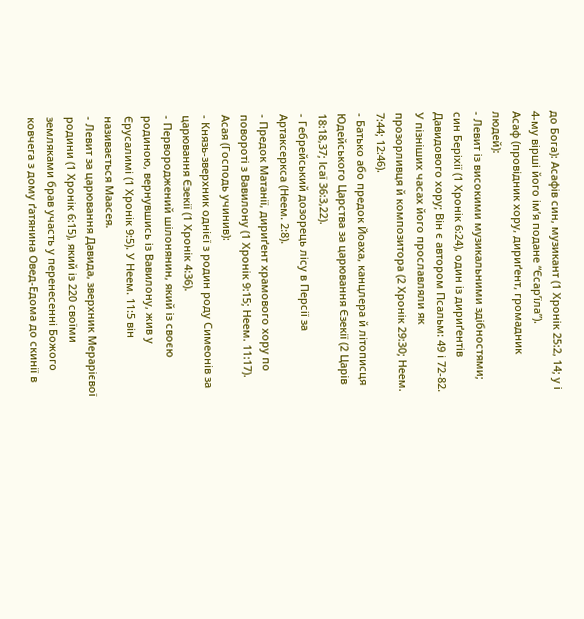до Бога): Асафів син, музикант (1 Хронік 25:2, 14; у і 4-му вірші його ім’я подане “Єсар’їла”).
Асаф (провідник хору, дириґент, громадник людей):
- Левит із високими музикальними здібностями; син Беріхії (1 Хронік 6:24), один із дириґентів Давидового хору; Він є автором Псальм: 49 і 72-82. У пізніших часах його прославляли як прозорливця й композитора (2 Хронік 29:30; Неем. 7:44; 12:46).
- Батько або предок Йоаха, канцлера й літописця Юдейського Царства за царювання Єзекії (2 Царів 18:18,37; Ісаї 36:3,22).
- Гебрейський дозорець лісу в Персії за Артаксеркса (Неем. 2:8).
- Предок Матанії, дириґент храмового хору по повороті з Вавилону (1 Хронік 9:15; Неем. 11:17).
Асая (Господь учинив):
- Князь-зверхник однієї з родин роду Симеонів за царювання Єзекії (1 Хронік 4:36).
- Первороджений шілонянин, який із своєю родиною, вернувшись із Вавилону, жив у Єрусалимі (1 Хронік 9:5). У Неем. 11:5 він називається Маасея.
- Левит за царювання Давида, зверхник Мерарієвої родини (1 Хронік 6:15), який із 220 своїми земляками брав участь у перенесенні Божого ковчега з дому ґатянина Овед-Едома до скинії в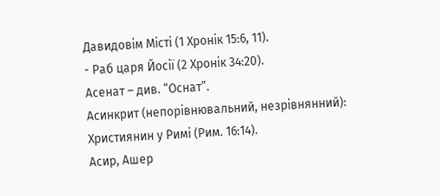Давидовім Місті (1 Хронік 15:6, 11).
- Раб царя Йосії (2 Хронік 34:20).
Асенат – див. “Оснат”.
Асинкрит (непорівнювальний, незрівнянний): Християнин у Римі (Рим. 16:14).
Асир, Ашер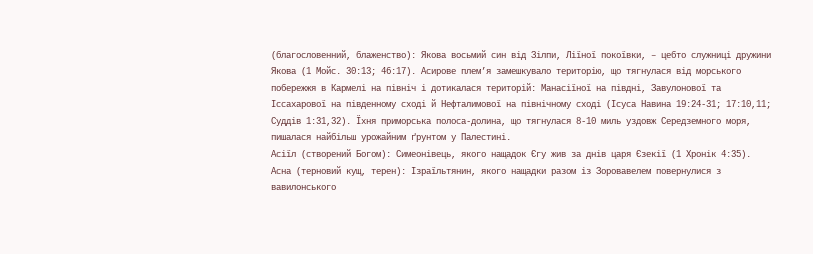(благословенний, блаженство): Якова восьмий син від Зілпи, Ліїної покоївки, – цебто служниці дружини Якова (1 Мойс. 30:13; 46:17). Асирове плем’я замешкувало територію, що тягнулася від морського побережжя в Кармелі на північ і дотикалася територій: Манасіїної на півдні, Завулонової та Іссахарової на південному сході й Нефталимової на північному сході (Ісуса Навина 19:24-31; 17:10,11; Суддів 1:31,32). Їхня приморська полоса-долина, що тягнулася 8-10 миль уздовж Середземного моря, пишалася найбільш урожайним ґрунтом у Палестині.
Асіїл (створений Богом): Симеонівець, якого нащадок Єгу жив за днів царя Єзекії (1 Хронік 4:35).
Асна (терновий кущ, терен): Ізраїльтянин, якого нащадки разом із Зоровавелем повернулися з вавилонського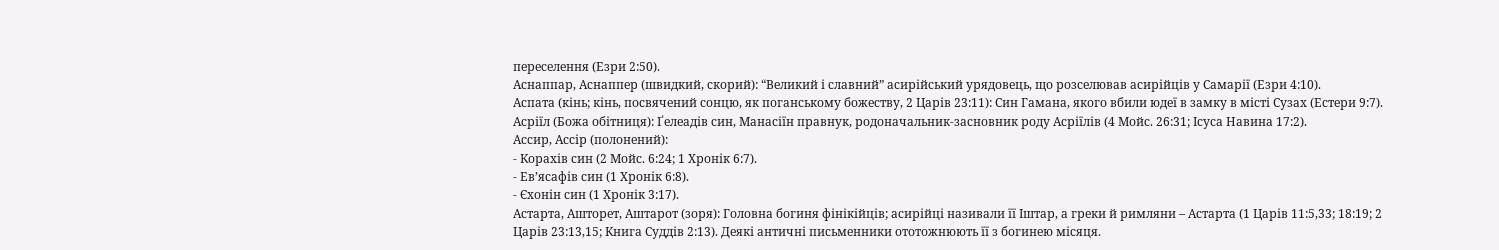переселення (Езри 2:50).
Аснаппар, Аснаппер (швидкий, скорий): “Великий і славний” асирійський урядовець, що розселював асирійців у Самарії (Езри 4:10).
Аспата (кінь; кінь, посвячений сонцю, як поганському божеству, 2 Царів 23:11): Син Гамана, якого вбили юдеї в замку в місті Сузах (Естери 9:7).
Асріїл (Божа обітниця): Ґелеадів син, Манасіїн правнук, родоначальник-засновник роду Асріїлів (4 Мойс. 26:31; Ісуса Навина 17:2).
Ассир, Ассір (полонений):
- Корахів син (2 Мойс. 6:24; 1 Хронік 6:7).
- Ев’ясафів син (1 Хронік 6:8).
- Єхонін син (1 Хронік 3:17).
Астарта, Ашторет, Аштарот (зоря): Головна богиня фінікійців; асирійці називали її Іштар, а греки й римляни – Астарта (1 Царів 11:5,33; 18:19; 2 Царів 23:13,15; Книга Суддів 2:13). Деякі античні письменники ототожнюють її з богинею місяця.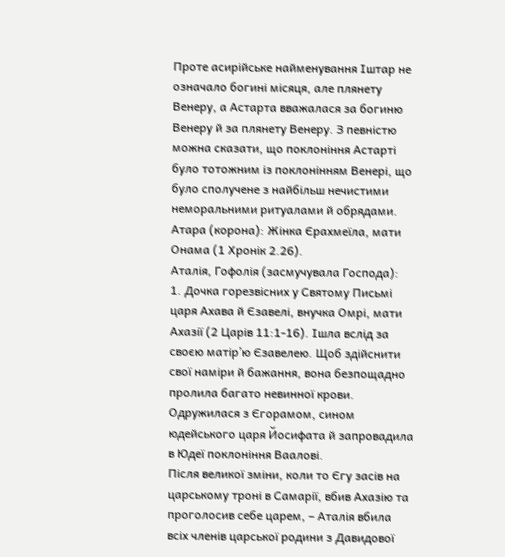Проте асирійське найменування Іштар не означало богині місяця, але плянету Венеру, а Астарта вважалася за богиню Венеру й за плянету Венеру. З певністю можна сказати, що поклоніння Астарті було тотожним із поклонінням Венері, що було сполучене з найбільш нечистими неморальними ритуалами й обрядами.
Атара (корона): Жінка Єрахмеїла, мати Онама (1 Хронік 2.26).
Аталія, Гофолія (засмучувала Господа):
1. Дочка горезвісних у Святому Письмі царя Ахава й Єзавелі, внучка Омрі, мати Ахазії (2 Царів 11:1-16). Ішла вслід за своєю матір’ю Єзавелею. Щоб здійснити свої наміри й бажання, вона безпощадно пролила багато невинної крови. Одружилася з Єгорамом, сином юдейського царя Йосифата й запровадила в Юдеї поклоніння Ваалові.
Після великої зміни, коли то Єгу засів на царському троні в Самарії, вбив Ахазію та проголосив себе царем, – Аталія вбила всіх членів царської родини з Давидової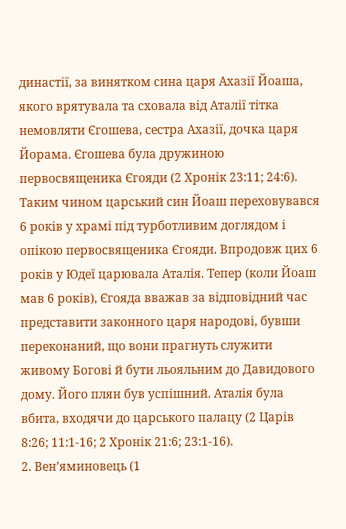династії, за винятком сина царя Ахазії Йоаша, якого врятувала та сховала від Аталії тітка немовляти Єгошева, сестра Ахазії, дочка царя Йорама. Єгошева була дружиною первосвященика Єгояди (2 Хронік 23:11; 24:6). Таким чином царський син Йоаш переховувався 6 років у храмі під турботливим доглядом і опікою первосвященика Єгояди. Впродовж цих 6 років у Юдеї царювала Аталія. Тепер (коли Йоаш мав 6 років), Єгояда вважав за відповідний час представити законного царя народові, бувши переконаний, що вони прагнуть служити живому Богові й бути льояльним до Давидового дому. Його плян був успішний. Аталія була вбита, входячи до царського палацу (2 Царів 8:26; 11:1-16; 2 Хронік 21:6; 23:1-16).
2. Вен’яминовець (1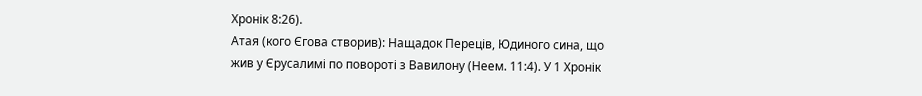Хронік 8:26).
Атая (кого Єгова створив): Нащадок Переців, Юдиного сина, що жив у Єрусалимі по повороті з Вавилону (Неем. 11:4). У 1 Хронік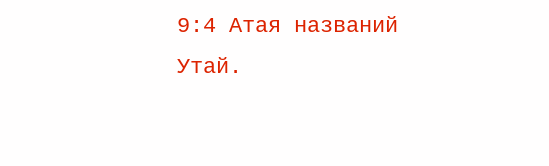9:4 Атая названий Утай.